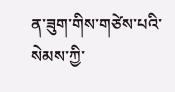ན་ཟུག་གིས་གཙེས་པའི་སེམས་ཀྱི་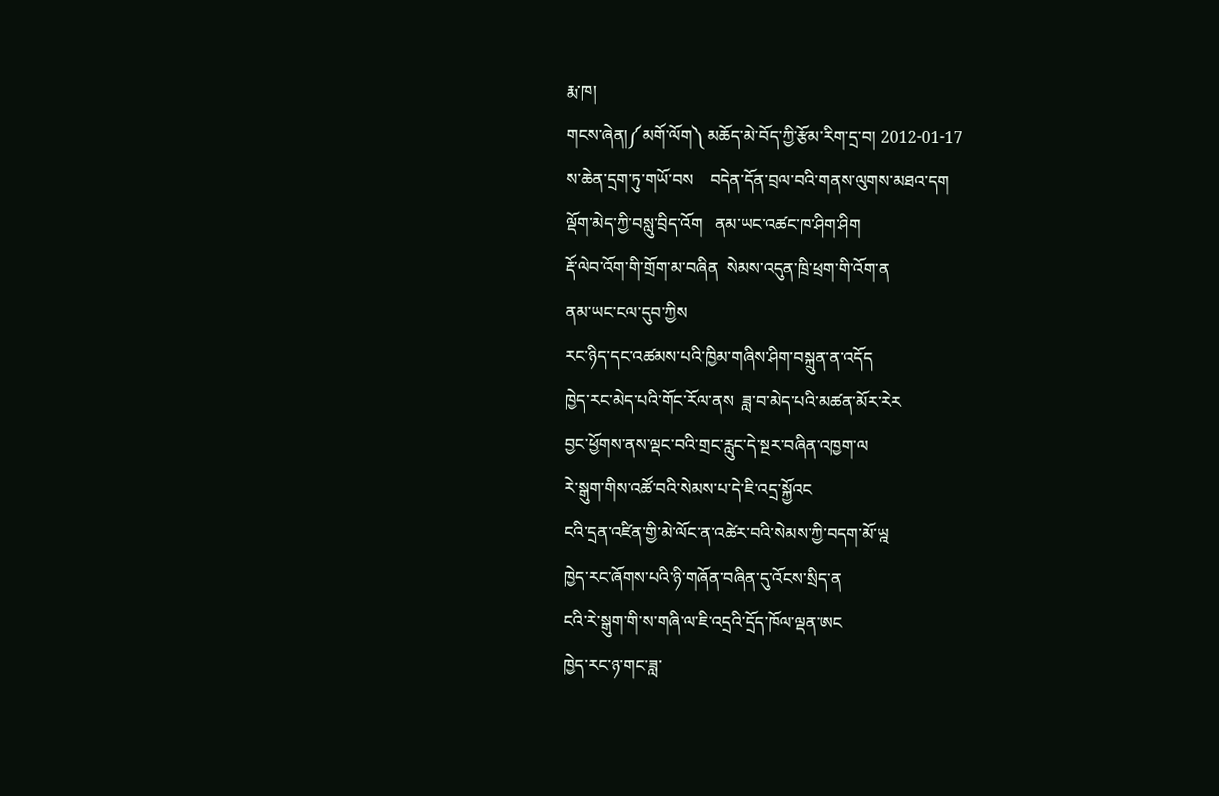རྨ་ཁ།
གངས་ཞེན།༼མགོ་ལོག༽ མཆོད་མེ་བོད་ཀྱི་རྩོམ་རིག་དྲ་བ། 2012-01-17
ས་ཆེན་དྲག་ཏུ་གཡོ་བས    བདེན་དོན་བྲལ་བའི་གནས་ལུགས་མཐའ་དག
ལྡོག་མེད་ཀྱི་བསླུ་བྲིད་འོག   ནམ་ཡང་འཚང་ཁ་ཤིག་ཤིག
རྡོ་ལེབ་འོག་གི་གྲོག་མ་བཞིན  སེམས་འདུན་ཁྲི་ཕྲག་གི་འོག་ན
ནམ་ཡང་ངལ་དུབ་ཀྱིས
རང་ཉིད་དང་འཚམས་པའི་ཁྱིམ་གཞིས་ཤིག་བསྐྲུན་ན་འདོད
ཁྱེད་རང་མེད་པའི་གོང་རོལ་ནས  ཟླ་བ་མེད་པའི་མཚན་མོར་རེར
བྱང་ཕྱོགས་ནས་ལྡང་བའི་གྲང་རླུང་དེ་སྔར་བཞིན་འཁྱག་ལ
རེ་སྒུག་གིས་འཚོ་བའི་སེམས་པ་དེ་ཇི་འདྲ་སྐྱོའང
ངའི་དྲན་འཛིན་གྱི་མེ་ལོང་ན་འཚེར་བའི་སེམས་ཀྱི་བདག་མོ་ཡྰ
ཁྱེད་རང་ཞོགས་པའི་ཉི་གཞོན་བཞིན་དུ་འོངས་སྲིད་ན
ངའི་རེ་སྒུག་གི་ས་གཞི་ལ་ཇི་འདྲའི་དྲོད་ཁོལ་ལྡན་ཨང
ཁྱེད་རང་ཉ་གང་ཟླ་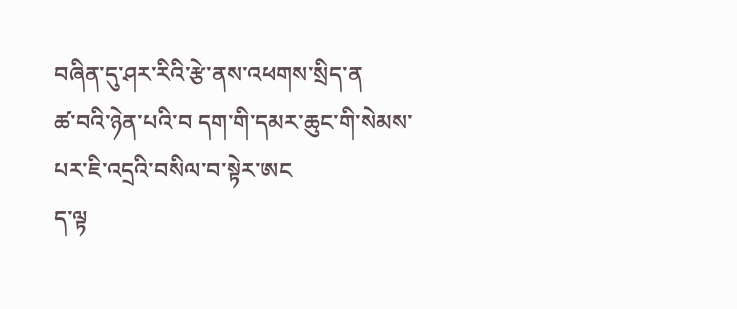བཞིན་དུ་ཤར་རིའི་རྩེ་ནས་འཕགས་སྲིད་ན
ཚ་བའི་ཉེན་པའི་བ དག་གི་དམར་ཆུང་གི་སེམས་པར་ཇི་འདྲའི་བསིལ་བ་སྟེར་ཨང
ད་ལྟ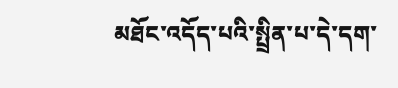མཐོང་འདོད་པའི་སྤྲིན་པ་དེ་དག་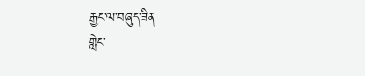རྒྱང་ལ་བཞུད་ཟིན
གླེང་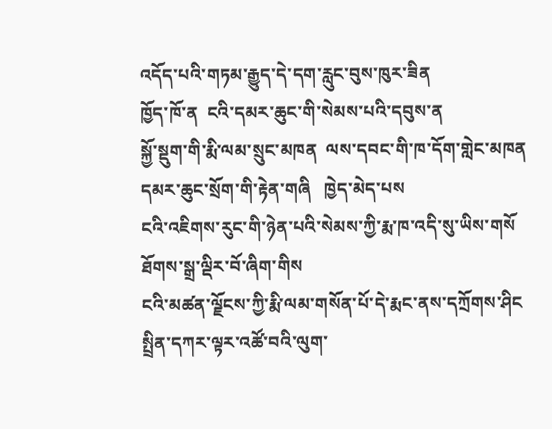འདོད་པའི་གཏམ་རྒྱུད་དེ་དག་རླུང་བུས་ཁུར་ཟིན
ཁྱོད་ཁོ་ན  ངའི་དམར་ཆུང་གི་སེམས་པའི་དབུས་ན
སྐྱོ་སྡུག་གི་རྨི་ལམ་སྲུང་མཁན  ལས་དབང་གི་ཁ་དོག་གླེང་མཁན
དམར་ཆུང་སྲོག་གི་རྟེན་གཞི   ཁྱེད་མེད་པས
ངའི་འཇིགས་རུང་གི་ཉེན་པའི་སེམས་ཀྱི་རྨ་ཁ་འདི་སུ་ཡིས་གསོ
ཐོགས་སྒྲ་ལྡིར་བོ་ཞིག་གིས
ངའི་མཚན་ལྗོངས་ཀྱི་རྨི་ལམ་གསོན་པོ་དེ་རྨང་ནས་དཀྲོགས་ཤིང
སྤྲིན་དཀར་ལྟར་འཚོ་བའི་ལུག་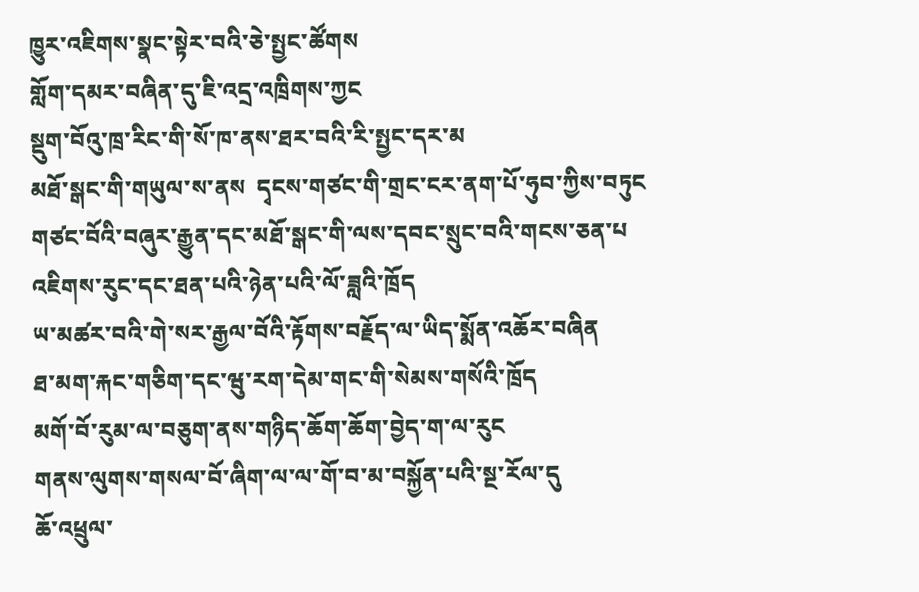ཁྱུར་འཇིགས་སྣང་སྟེར་བའི་ཅེ་སྤྱང་ཚོགས
གློག་དམར་བཞིན་དུ་ཇི་འདྲ་འཁྲིགས་ཀྱང
སྡུག་བོའུ་ཁྲ་རིང་གི་སོ་ཁ་ནས་ཐར་བའི་རི་སྤྱང་དར་མ
མཐོ་སྒང་གི་གཡུལ་ས་ནས  དྭངས་གཙང་གི་གྲང་ངར་ནག་པོ་ཧུབ་ཀྱིས་བཏུང
གཙང་བོའི་བཞུར་རྒྱུན་དང་མཐོ་སྒང་གི་ལས་དབང་སྲུང་བའི་གངས་ཅན་པ
འཇིགས་རུང་དང་ཐན་པའི་ཉེན་པའི་ལོ་ཟླའི་ཁྲོད
ཡ་མཚར་བའི་གེ་སར་རྒྱལ་བོའི་རྟོགས་བརྗོད་ལ་ཡིད་སྨོན་འཆོར་བཞིན
ཐ་མག་རྐང་གཅིག་དང་ཝུ་རག་དེམ་གང་གི་སེམས་གསོའི་ཁྲོད
མགོ་བོ་རུམ་ལ་བཅུག་ནས་གཉིད་ཆོག་ཆོག་བྱེད་ག་ལ་རུང
གནས་ལུགས་གསལ་བོ་ཞིག་ལ་ལ་གོ་བ་མ་བསྐྱོན་པའི་སྔ་རོལ་དུ
ཆོ་འཕྲུལ་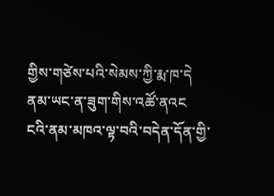གྱིས་གཙེས་པའི་སེམས་ཀྱི་རྨ་ཁ་དེ
ནམ་ཡང་ན་ཟུག་གིས་འཚོ་ནའང
ངའི་ནམ་མཁའ་ལྟ་བའི་བདེན་དོན་གྱི་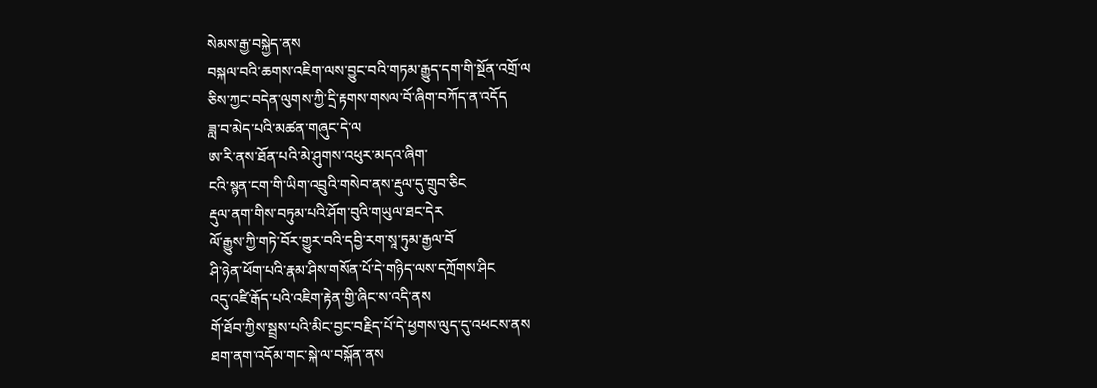སེམས་རྒྱ་བསྐྱེད་ནས
བསྐལ་བའི་ཆགས་འཇིག་ལས་བྱུང་བའི་གཏམ་རྒྱུད་དག་གི་སྔོན་འགྲོ་ལ
ཅིས་ཀྱང་བདེན་ལུགས་ཀྱི་དྲི་རྟགས་གསལ་བོ་ཞིག་བཀོད་ན་འདོད
ཟླ་བ་མེད་པའི་མཚན་གཞུང་དེ་ལ
ཨ་རི་ནས་ཐོན་པའི་མེ་ཤུགས་འཕུར་མདའ་ཞིག་
ངའི་སྙན་ངག་གི་ཡིག་འབྲུའི་གསེབ་ནས་རྡུལ་དུ་གྲུབ་ཅིང
རྡུལ་ནག་གིས་བཏུམ་པའི་ཤོག་བུའི་གཡུལ་ཐང་དེར
ལོ་རྒྱུས་ཀྱི་གཏེ་བོར་གྱུར་བའི་དབྱི་རག་སཱ་ཏུམ་རྒྱལ་བོ
ཤི་ཉེན་ཕོག་པའི་རྣམ་ཤིས་གསོན་པོ་དེ་གཉིད་ལས་དཀྲོགས་ཤིང
འདུ་འཛི་རྒོད་པའི་འཇིག་རྟེན་གྱི་ཞིང་ས་འདི་ནས
གོ་ཐོབ་ཀྱིས་སྦྲས་པའི་མིང་བྱང་བརྗིད་པོ་དེ་ཕྱགས་ལུད་དུ་འཕངས་ནས
ཐག་ནག་འདོམ་གང་སྐེ་ལ་བསྐོན་ནས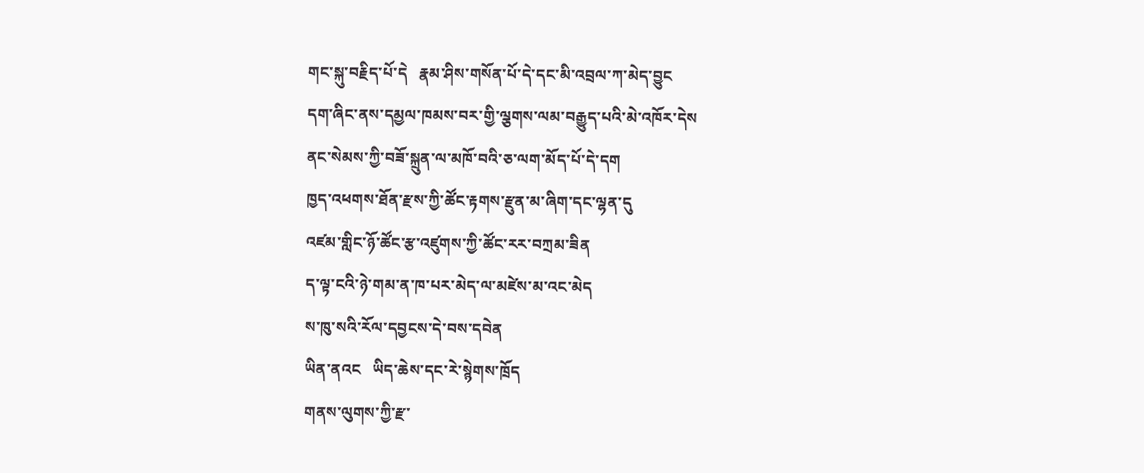གང་སྐུ་བརྗིད་པོ་དེ   རྣམ་ཤིས་གསོན་པོ་དེ་དང་མི་འབྲལ་ཀ་མེད་བྱུང
དག་ཞིང་ནས་དམྱལ་ཁམས་བར་གྱི་ལྕགས་ལམ་བརྒྱུད་པའི་མེ་འཁོར་དེས
ནང་སེམས་ཀྱི་བཟོ་སྐྲུན་ལ་མཁོ་བའི་ཅ་ལག་མོད་པོ་དེ་དག
ཁྱད་འཕགས་ཐོན་རྫས་ཀྱི་ཚོང་རྟགས་རྫུན་མ་ཞིག་དང་ལྷན་དུ
འཛམ་གླིང་ཉོ་ཚོང་རྩ་འཛུགས་ཀྱི་ཚོང་རར་བཀྲམ་ཟིན
ད་ལྟ་ངའི་ཉེ་གམ་ན་ཁ་པར་མེད་ལ་མཛེས་མ་འང་མེད
ས་ཁུ་སའི་རོལ་དབྱངས་དེ་བས་དབེན
ཡིན་ནའང   ཡིད་ཆེས་དང་རེ་སྙེགས་ཁྲོད
གནས་ལུགས་ཀྱི་རྫ་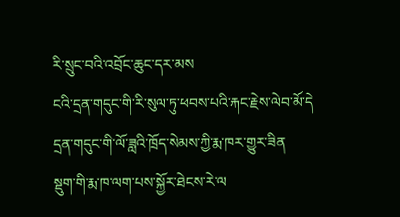རི་སྲུང་བའི་འབྲོང་ཆུང་དར་མས
ངའི་དྲན་གདུང་གི་རི་སུལ་ཏུ་ཕབས་པའི་རྐང་རྗེས་ལེབ་མོ་དེ
དྲན་གདུང་གི་ལོ་ཟླའི་ཁྲོད་སེམས་ཀྱི་རྨ་ཁར་གྱུར་ཟིན
སྡུག་གི་རྨ་ཁ་ལག་པས་སྐྱོར་ཐེངས་རེ་ལ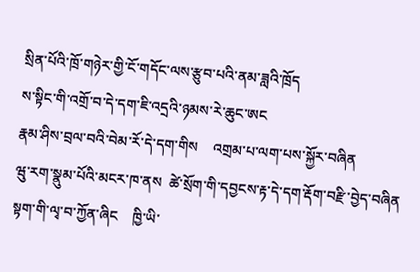སྲིན་པོའི་ཁྲོ་གཉེར་གྱི་ངོ་གདོང་ལས་རྩུབ་པའི་ནམ་ཟླའི་ཁྲོད
ས་སྟིང་གི་འགྲོ་བ་དེ་དག་ཇི་འདྲའི་ཉམས་རེ་ཆུང་ཨང
རྣམ་ཤིས་བྲལ་བའི་བེམ་རོ་དེ་དག་གིས    འགྲམ་པ་ལག་པས་སྐྱོར་བཞིན
ཝུ་རག་སྣུམ་པོའི་མངར་ཁ་ནས  ཚེ་སྲོག་གི་དབྱངས་རྟ་དེ་དག་རྡོག་བརྫི་བྱེད་བཞིན
སྟག་གི་ལྭ་བ་ཀྱོན་ཞིང    ཁྱི་ཡི་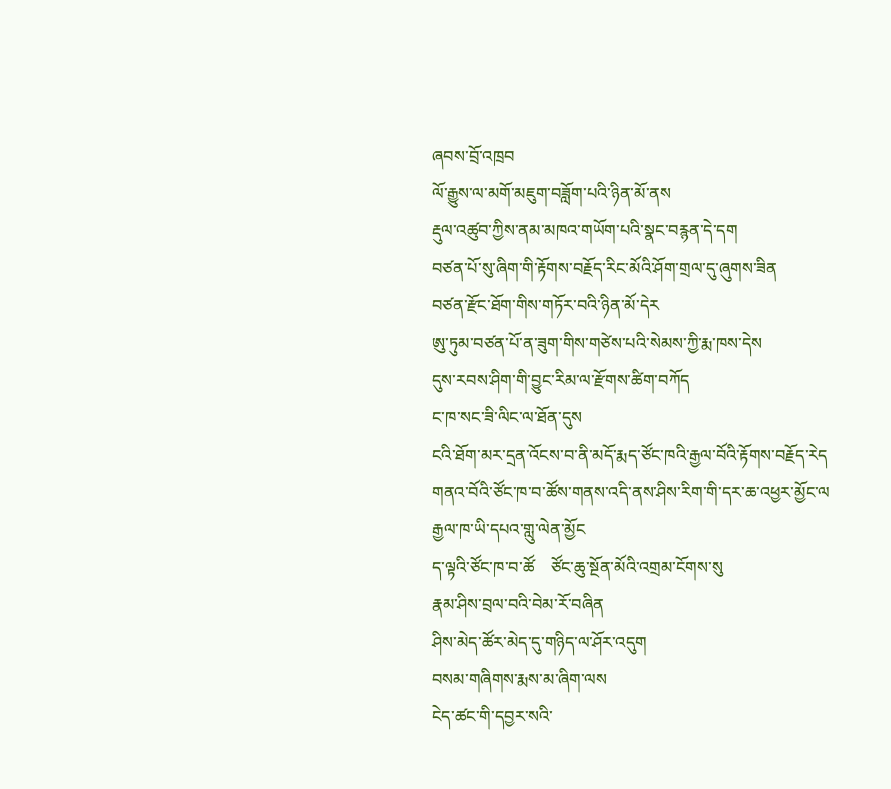ཞབས་བྲོ་འཁྲབ
ལོ་རྒྱུས་ལ་མགོ་མཇུག་བཟློག་པའི་ཉིན་མོ་ནས
རྡུལ་འཚུབ་ཀྱིས་ནམ་མཁའ་གཡོག་པའི་སྣང་བརྙན་དེ་དག
བཙན་པོ་སུ་ཞིག་གི་རྟོགས་བརྗོད་རིང་མོའི་ཤོག་གྲལ་དུ་ཞུགས་ཟིན
བཙན་རྫོང་ཐོག་གིས་གཏོར་བའི་ཉིན་མོ་དེར
ཨུ་ཏུམ་བཙན་པོ་ན་ཟུག་གིས་གཙེས་པའི་སེམས་ཀྱི་རྨ་ཁས་དེས
དུས་རབས་ཤིག་གི་བྱུང་རིམ་ལ་རྫོགས་ཚིག་བཀོད
ང་ཁ་སང་ཟི་ལིང་ལ་ཐོན་དུས
ངའི་ཐོག་མར་དྲན་འོངས་བ་ནི་མདོ་རྨད་ཙོང་ཁའི་རྒྱལ་བོའི་རྟོགས་བརྗོད་རེད
གནའ་བོའི་ཙོང་ཁ་བ་ཚོས་གནས་འདི་ནས་ཤིས་རིག་གི་དར་ཆ་འཕྱར་མྱོང་ལ
རྒྱལ་ཁ་ཡི་དཔའ་གླུ་ལེན་མྱོང
ད་ལྟའི་ཙོང་ཁ་བ་ཚོ    ཙོང་ཆུ་སྔོན་མོའི་འགྲམ་ངོགས་སུ
རྣམ་ཤིས་བྲལ་བའི་བེམ་རོ་བཞིན
ཤིས་མེད་ཚོར་མེད་དུ་གཉིད་ལ་ཤོར་འདུག
བསམ་གཞིགས་རྨས་མ་ཞིག་ལས
ངེད་ཚང་གི་དབྱར་སའི་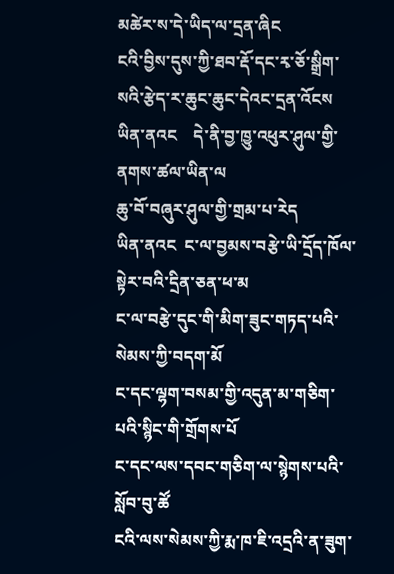མཚེར་ས་དེ་ཡིད་ལ་དྲན་ཞིང
ངའི་བྱིས་དུས་ཀྱི་ཐབ་རྡོ་དང་རྭ་ཅོ་སྒྲིག་སའི་རྩེད་ར་ཆུང་ཆུང་དེའང་དྲན་འོངས
ཡིན་ནའང    དེ་ནི་བྱ་ཁྱུ་འཕུར་ཤུལ་གྱི་ནགས་ཚལ་ཡིན་ལ
ཆུ་བོ་བཞུར་ཤུལ་གྱི་གྲམ་པ་རེད
ཡིན་ནའང  ང་ལ་བྱམས་བརྩེ་ཡི་དྲོད་ཁོལ་སྟེར་བའི་དྲིན་ཅན་ཕ་མ
ང་ལ་བརྩེ་དུང་གི་མིག་ཟུང་གཏད་པའི་སེམས་ཀྱི་བདག་མོ
ང་དང་ལྷག་བསམ་གྱི་འདུན་མ་གཅིག་པའི་སྙིང་གི་གྲོགས་པོ
ང་དང་ལས་དབང་གཅིག་ལ་སྙེགས་པའི་སློབ་བུ་ཚོ
ངའི་ལས་སེམས་ཀྱི་རྨ་ཁ་ཇི་འདྲའི་ན་ཟུག་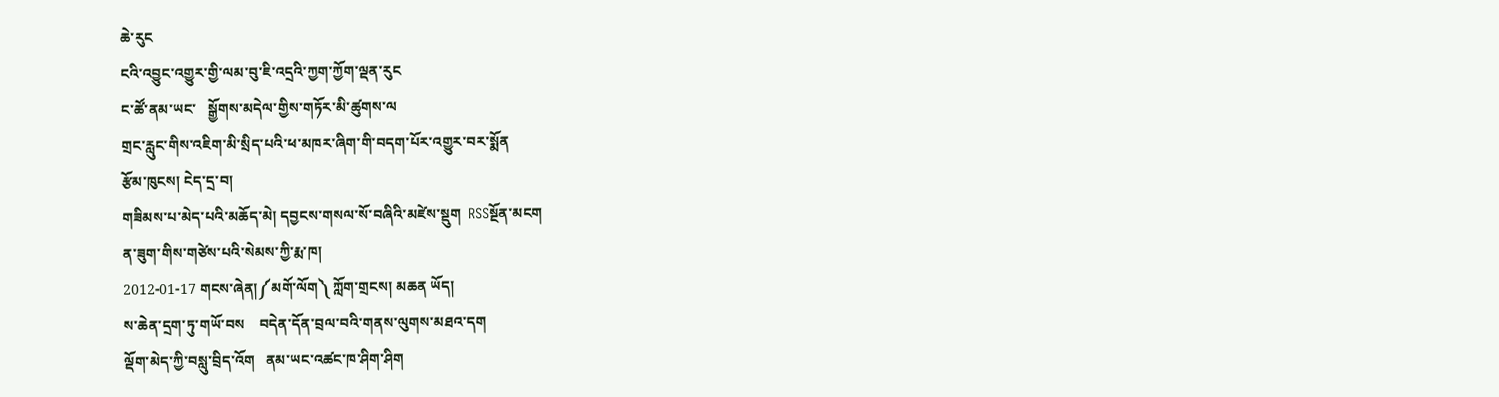ཆེ་རུང
ངའི་འབྱུང་འགྱུར་གྱི་ལམ་བུ་ཇི་འདྲའི་ཀྱག་ཀྱོག་ལྡན་རུང
ང་ཚོ་ནམ་ཡང་   སྒྱོགས་མདེལ་གྱིས་གཏོར་མི་ཚུགས་ལ
གྲང་རླུང་གིས་འཇིག་མི་སྲིད་པའི་ཕ་མཁར་ཞིག་གི་བདག་པོར་འགྱུར་བར་སྨོན
རྩོམ་ཁུངས། ངེད་དྲ་བ།
གཟིམས་པ་མེད་པའི་མཆོད་མེ། དབྱངས་གསལ་སོ་བཞིའི་མཛེས་སྡུག  RSSསྔོན་མངག
ན་ཟུག་གིས་གཙེས་པའི་སེམས་ཀྱི་རྨ་ཁ།
2012-01-17 གངས་ཞེན།༼མགོ་ལོག༽ ཀློག་གྲངས། མཆན ཡོད།
ས་ཆེན་དྲག་ཏུ་གཡོ་བས    བདེན་དོན་བྲལ་བའི་གནས་ལུགས་མཐའ་དག
ལྡོག་མེད་ཀྱི་བསླུ་བྲིད་འོག   ནམ་ཡང་འཚང་ཁ་ཤིག་ཤིག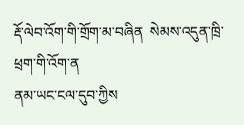རྡོ་ལེབ་འོག་གི་གྲོག་མ་བཞིན  སེམས་འདུན་ཁྲི་ཕྲག་གི་འོག་ན
ནམ་ཡང་ངལ་དུབ་ཀྱིས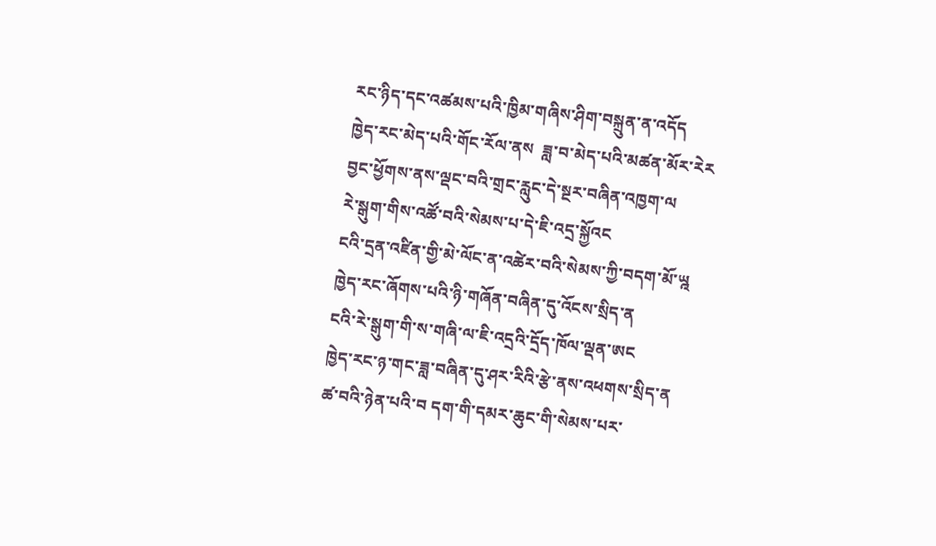རང་ཉིད་དང་འཚམས་པའི་ཁྱིམ་གཞིས་ཤིག་བསྐྲུན་ན་འདོད
ཁྱེད་རང་མེད་པའི་གོང་རོལ་ནས  ཟླ་བ་མེད་པའི་མཚན་མོར་རེར
བྱང་ཕྱོགས་ནས་ལྡང་བའི་གྲང་རླུང་དེ་སྔར་བཞིན་འཁྱག་ལ
རེ་སྒུག་གིས་འཚོ་བའི་སེམས་པ་དེ་ཇི་འདྲ་སྐྱོའང
ངའི་དྲན་འཛིན་གྱི་མེ་ལོང་ན་འཚེར་བའི་སེམས་ཀྱི་བདག་མོ་ཡྰ
ཁྱེད་རང་ཞོགས་པའི་ཉི་གཞོན་བཞིན་དུ་འོངས་སྲིད་ན
ངའི་རེ་སྒུག་གི་ས་གཞི་ལ་ཇི་འདྲའི་དྲོད་ཁོལ་ལྡན་ཨང
ཁྱེད་རང་ཉ་གང་ཟླ་བཞིན་དུ་ཤར་རིའི་རྩེ་ནས་འཕགས་སྲིད་ན
ཚ་བའི་ཉེན་པའི་བ དག་གི་དམར་ཆུང་གི་སེམས་པར་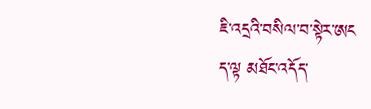ཇི་འདྲའི་བསིལ་བ་སྟེར་ཨང
ད་ལྟ མཐོང་འདོད་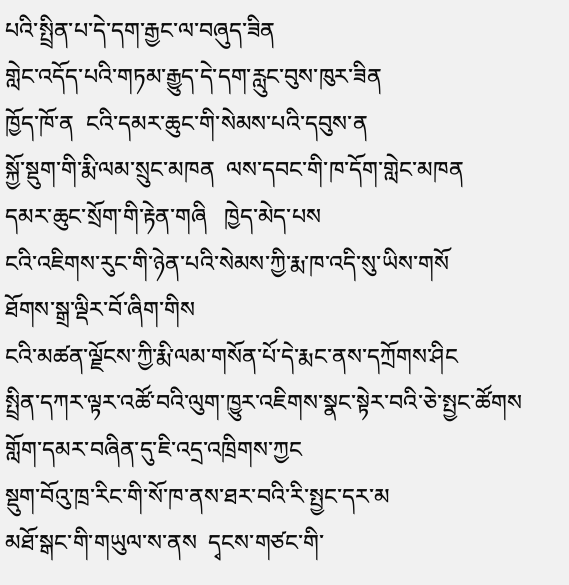པའི་སྤྲིན་པ་དེ་དག་རྒྱང་ལ་བཞུད་ཟིན
གླེང་འདོད་པའི་གཏམ་རྒྱུད་དེ་དག་རླུང་བུས་ཁུར་ཟིན
ཁྱོད་ཁོ་ན  ངའི་དམར་ཆུང་གི་སེམས་པའི་དབུས་ན
སྐྱོ་སྡུག་གི་རྨི་ལམ་སྲུང་མཁན  ལས་དབང་གི་ཁ་དོག་གླེང་མཁན
དམར་ཆུང་སྲོག་གི་རྟེན་གཞི   ཁྱེད་མེད་པས
ངའི་འཇིགས་རུང་གི་ཉེན་པའི་སེམས་ཀྱི་རྨ་ཁ་འདི་སུ་ཡིས་གསོ
ཐོགས་སྒྲ་ལྡིར་བོ་ཞིག་གིས
ངའི་མཚན་ལྗོངས་ཀྱི་རྨི་ལམ་གསོན་པོ་དེ་རྨང་ནས་དཀྲོགས་ཤིང
སྤྲིན་དཀར་ལྟར་འཚོ་བའི་ལུག་ཁྱུར་འཇིགས་སྣང་སྟེར་བའི་ཅེ་སྤྱང་ཚོགས
གློག་དམར་བཞིན་དུ་ཇི་འདྲ་འཁྲིགས་ཀྱང
སྡུག་བོའུ་ཁྲ་རིང་གི་སོ་ཁ་ནས་ཐར་བའི་རི་སྤྱང་དར་མ
མཐོ་སྒང་གི་གཡུལ་ས་ནས  དྭངས་གཙང་གི་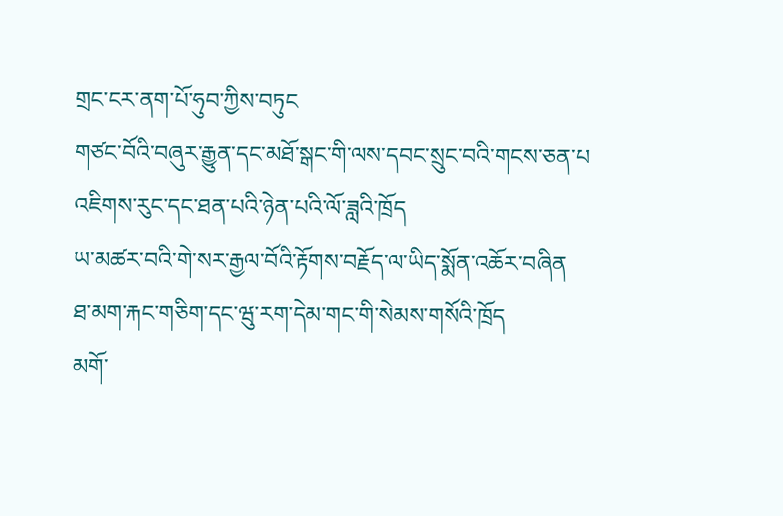གྲང་ངར་ནག་པོ་ཧུབ་ཀྱིས་བཏུང
གཙང་བོའི་བཞུར་རྒྱུན་དང་མཐོ་སྒང་གི་ལས་དབང་སྲུང་བའི་གངས་ཅན་པ
འཇིགས་རུང་དང་ཐན་པའི་ཉེན་པའི་ལོ་ཟླའི་ཁྲོད
ཡ་མཚར་བའི་གེ་སར་རྒྱལ་བོའི་རྟོགས་བརྗོད་ལ་ཡིད་སྨོན་འཆོར་བཞིན
ཐ་མག་རྐང་གཅིག་དང་ཝུ་རག་དེམ་གང་གི་སེམས་གསོའི་ཁྲོད
མགོ་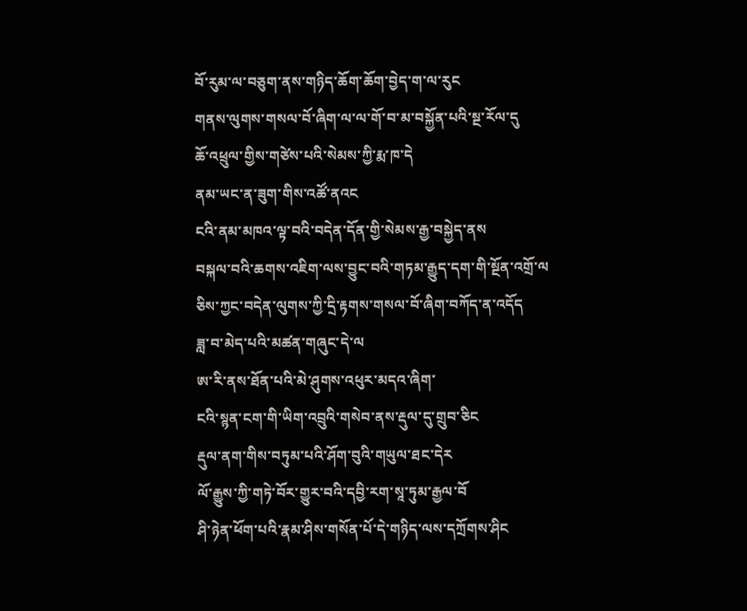བོ་རུམ་ལ་བཅུག་ནས་གཉིད་ཆོག་ཆོག་བྱེད་ག་ལ་རུང
གནས་ལུགས་གསལ་བོ་ཞིག་ལ་ལ་གོ་བ་མ་བསྐྱོན་པའི་སྔ་རོལ་དུ
ཆོ་འཕྲུལ་གྱིས་གཙེས་པའི་སེམས་ཀྱི་རྨ་ཁ་དེ
ནམ་ཡང་ན་ཟུག་གིས་འཚོ་ནའང
ངའི་ནམ་མཁའ་ལྟ་བའི་བདེན་དོན་གྱི་སེམས་རྒྱ་བསྐྱེད་ནས
བསྐལ་བའི་ཆགས་འཇིག་ལས་བྱུང་བའི་གཏམ་རྒྱུད་དག་གི་སྔོན་འགྲོ་ལ
ཅིས་ཀྱང་བདེན་ལུགས་ཀྱི་དྲི་རྟགས་གསལ་བོ་ཞིག་བཀོད་ན་འདོད
ཟླ་བ་མེད་པའི་མཚན་གཞུང་དེ་ལ
ཨ་རི་ནས་ཐོན་པའི་མེ་ཤུགས་འཕུར་མདའ་ཞིག་
ངའི་སྙན་ངག་གི་ཡིག་འབྲུའི་གསེབ་ནས་རྡུལ་དུ་གྲུབ་ཅིང
རྡུལ་ནག་གིས་བཏུམ་པའི་ཤོག་བུའི་གཡུལ་ཐང་དེར
ལོ་རྒྱུས་ཀྱི་གཏེ་བོར་གྱུར་བའི་དབྱི་རག་སཱ་ཏུམ་རྒྱལ་བོ
ཤི་ཉེན་ཕོག་པའི་རྣམ་ཤིས་གསོན་པོ་དེ་གཉིད་ལས་དཀྲོགས་ཤིང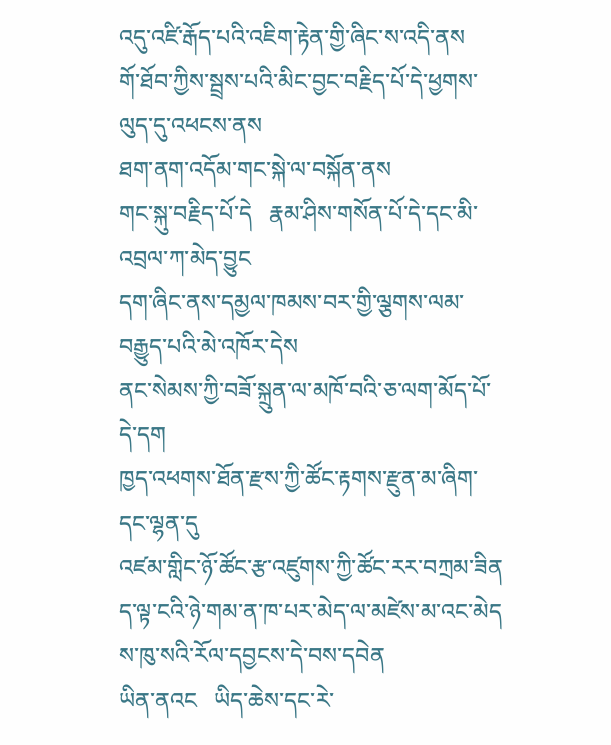འདུ་འཛི་རྒོད་པའི་འཇིག་རྟེན་གྱི་ཞིང་ས་འདི་ནས
གོ་ཐོབ་ཀྱིས་སྦྲས་པའི་མིང་བྱང་བརྗིད་པོ་དེ་ཕྱགས་ལུད་དུ་འཕངས་ནས
ཐག་ནག་འདོམ་གང་སྐེ་ལ་བསྐོན་ནས
གང་སྐུ་བརྗིད་པོ་དེ   རྣམ་ཤིས་གསོན་པོ་དེ་དང་མི་འབྲལ་ཀ་མེད་བྱུང
དག་ཞིང་ནས་དམྱལ་ཁམས་བར་གྱི་ལྕགས་ལམ་བརྒྱུད་པའི་མེ་འཁོར་དེས
ནང་སེམས་ཀྱི་བཟོ་སྐྲུན་ལ་མཁོ་བའི་ཅ་ལག་མོད་པོ་དེ་དག
ཁྱད་འཕགས་ཐོན་རྫས་ཀྱི་ཚོང་རྟགས་རྫུན་མ་ཞིག་དང་ལྷན་དུ
འཛམ་གླིང་ཉོ་ཚོང་རྩ་འཛུགས་ཀྱི་ཚོང་རར་བཀྲམ་ཟིན
ད་ལྟ་ངའི་ཉེ་གམ་ན་ཁ་པར་མེད་ལ་མཛེས་མ་འང་མེད
ས་ཁུ་སའི་རོལ་དབྱངས་དེ་བས་དབེན
ཡིན་ནའང   ཡིད་ཆེས་དང་རེ་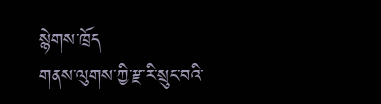སྙེགས་ཁྲོད
གནས་ལུགས་ཀྱི་རྫ་རི་སྲུང་བའི་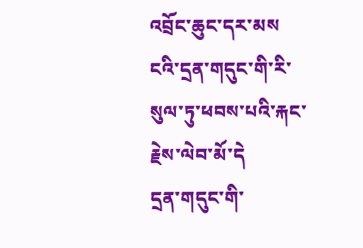འབྲོང་ཆུང་དར་མས
ངའི་དྲན་གདུང་གི་རི་སུལ་ཏུ་ཕབས་པའི་རྐང་རྗེས་ལེབ་མོ་དེ
དྲན་གདུང་གི་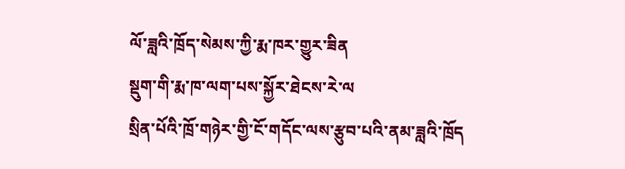ལོ་ཟླའི་ཁྲོད་སེམས་ཀྱི་རྨ་ཁར་གྱུར་ཟིན
སྡུག་གི་རྨ་ཁ་ལག་པས་སྐྱོར་ཐེངས་རེ་ལ
སྲིན་པོའི་ཁྲོ་གཉེར་གྱི་ངོ་གདོང་ལས་རྩུབ་པའི་ནམ་ཟླའི་ཁྲོད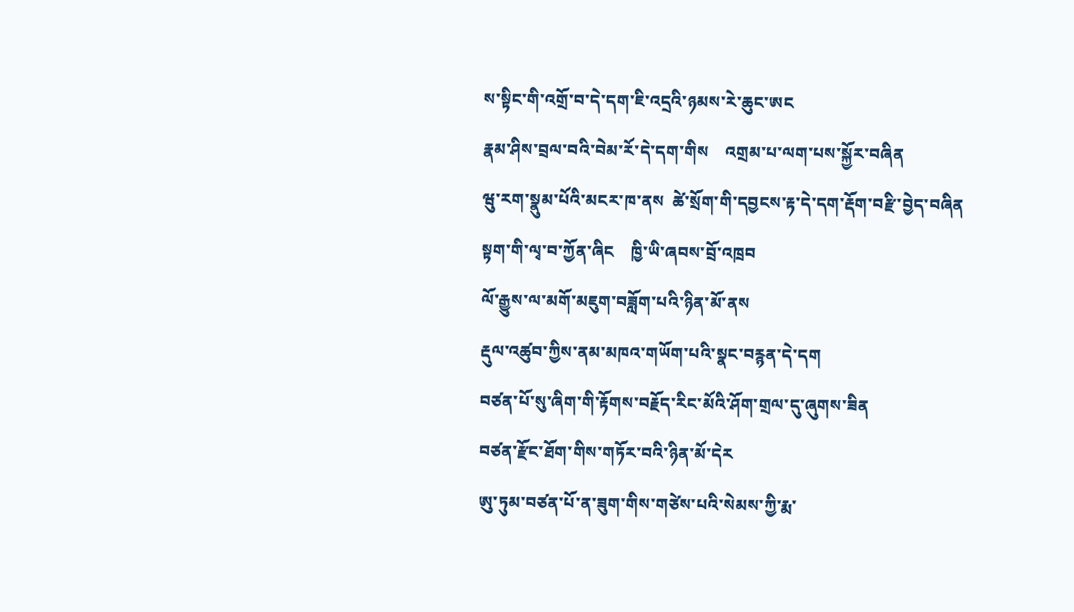ས་སྟིང་གི་འགྲོ་བ་དེ་དག་ཇི་འདྲའི་ཉམས་རེ་ཆུང་ཨང
རྣམ་ཤིས་བྲལ་བའི་བེམ་རོ་དེ་དག་གིས    འགྲམ་པ་ལག་པས་སྐྱོར་བཞིན
ཝུ་རག་སྣུམ་པོའི་མངར་ཁ་ནས  ཚེ་སྲོག་གི་དབྱངས་རྟ་དེ་དག་རྡོག་བརྫི་བྱེད་བཞིན
སྟག་གི་ལྭ་བ་ཀྱོན་ཞིང    ཁྱི་ཡི་ཞབས་བྲོ་འཁྲབ
ལོ་རྒྱུས་ལ་མགོ་མཇུག་བཟློག་པའི་ཉིན་མོ་ནས
རྡུལ་འཚུབ་ཀྱིས་ནམ་མཁའ་གཡོག་པའི་སྣང་བརྙན་དེ་དག
བཙན་པོ་སུ་ཞིག་གི་རྟོགས་བརྗོད་རིང་མོའི་ཤོག་གྲལ་དུ་ཞུགས་ཟིན
བཙན་རྫོང་ཐོག་གིས་གཏོར་བའི་ཉིན་མོ་དེར
ཨུ་ཏུམ་བཙན་པོ་ན་ཟུག་གིས་གཙེས་པའི་སེམས་ཀྱི་རྨ་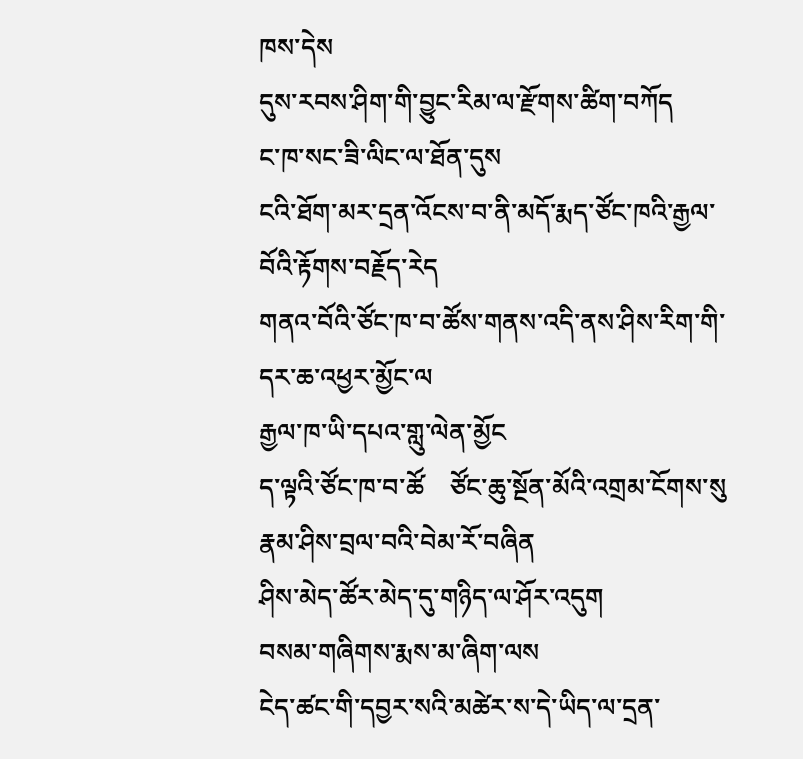ཁས་དེས
དུས་རབས་ཤིག་གི་བྱུང་རིམ་ལ་རྫོགས་ཚིག་བཀོད
ང་ཁ་སང་ཟི་ལིང་ལ་ཐོན་དུས
ངའི་ཐོག་མར་དྲན་འོངས་བ་ནི་མདོ་རྨད་ཙོང་ཁའི་རྒྱལ་བོའི་རྟོགས་བརྗོད་རེད
གནའ་བོའི་ཙོང་ཁ་བ་ཚོས་གནས་འདི་ནས་ཤིས་རིག་གི་དར་ཆ་འཕྱར་མྱོང་ལ
རྒྱལ་ཁ་ཡི་དཔའ་གླུ་ལེན་མྱོང
ད་ལྟའི་ཙོང་ཁ་བ་ཚོ    ཙོང་ཆུ་སྔོན་མོའི་འགྲམ་ངོགས་སུ
རྣམ་ཤིས་བྲལ་བའི་བེམ་རོ་བཞིན
ཤིས་མེད་ཚོར་མེད་དུ་གཉིད་ལ་ཤོར་འདུག
བསམ་གཞིགས་རྨས་མ་ཞིག་ལས
ངེད་ཚང་གི་དབྱར་སའི་མཚེར་ས་དེ་ཡིད་ལ་དྲན་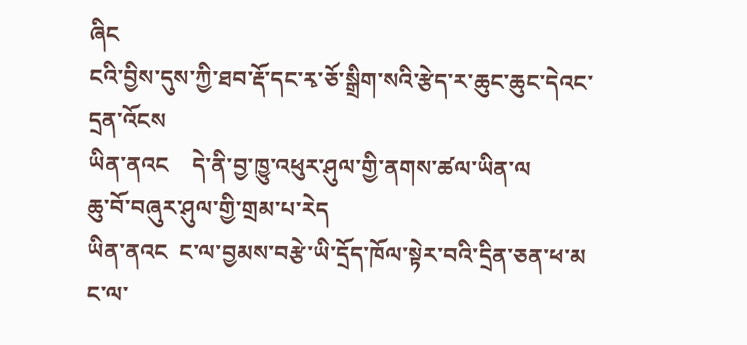ཞིང
ངའི་བྱིས་དུས་ཀྱི་ཐབ་རྡོ་དང་རྭ་ཅོ་སྒྲིག་སའི་རྩེད་ར་ཆུང་ཆུང་དེའང་དྲན་འོངས
ཡིན་ནའང    དེ་ནི་བྱ་ཁྱུ་འཕུར་ཤུལ་གྱི་ནགས་ཚལ་ཡིན་ལ
ཆུ་བོ་བཞུར་ཤུལ་གྱི་གྲམ་པ་རེད
ཡིན་ནའང  ང་ལ་བྱམས་བརྩེ་ཡི་དྲོད་ཁོལ་སྟེར་བའི་དྲིན་ཅན་ཕ་མ
ང་ལ་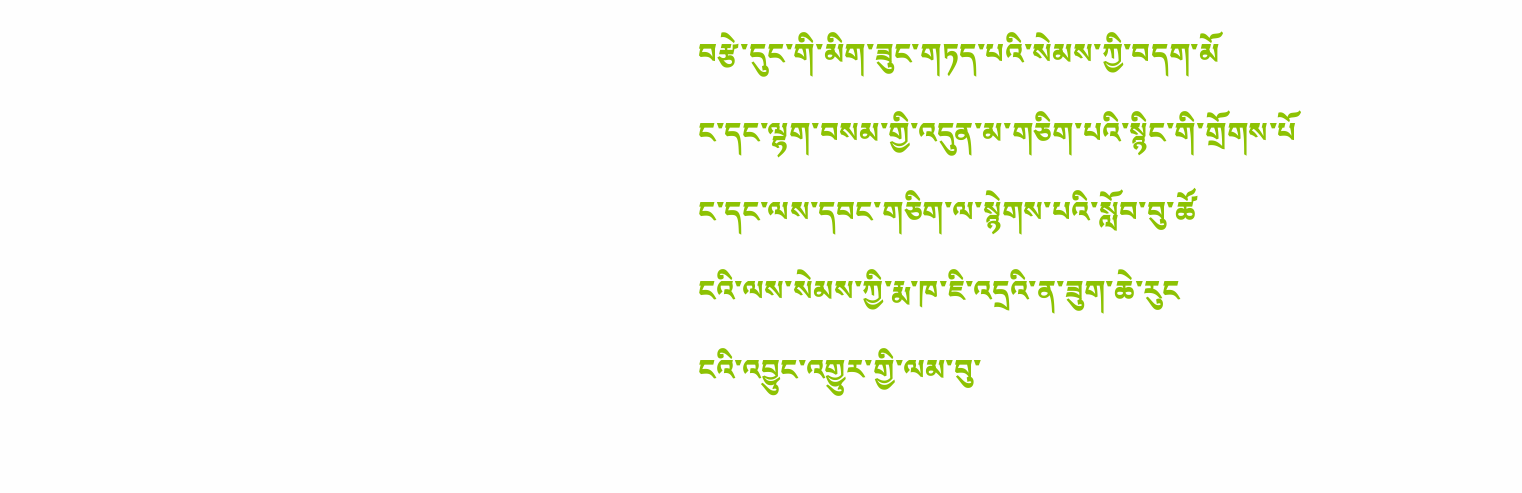བརྩེ་དུང་གི་མིག་ཟུང་གཏད་པའི་སེམས་ཀྱི་བདག་མོ
ང་དང་ལྷག་བསམ་གྱི་འདུན་མ་གཅིག་པའི་སྙིང་གི་གྲོགས་པོ
ང་དང་ལས་དབང་གཅིག་ལ་སྙེགས་པའི་སློབ་བུ་ཚོ
ངའི་ལས་སེམས་ཀྱི་རྨ་ཁ་ཇི་འདྲའི་ན་ཟུག་ཆེ་རུང
ངའི་འབྱུང་འགྱུར་གྱི་ལམ་བུ་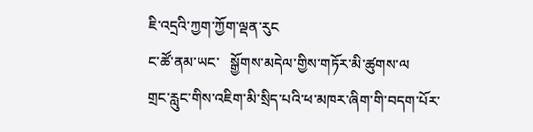ཇི་འདྲའི་ཀྱག་ཀྱོག་ལྡན་རུང
ང་ཚོ་ནམ་ཡང་   སྒྱོགས་མདེལ་གྱིས་གཏོར་མི་ཚུགས་ལ
གྲང་རླུང་གིས་འཇིག་མི་སྲིད་པའི་ཕ་མཁར་ཞིག་གི་བདག་པོར་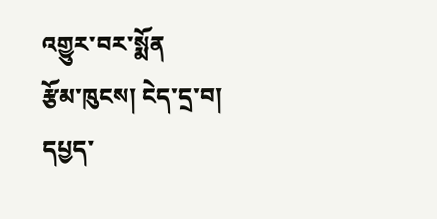འགྱུར་བར་སྨོན
རྩོམ་ཁུངས། ངེད་དྲ་བ།
དཔྱད་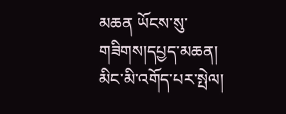མཆན ཡོངས་སུ་གཟིགས།དཔྱད་མཆན།
མིང་མི་འགོད་པར་སྤེལ།